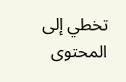تخطي إلى المحتوى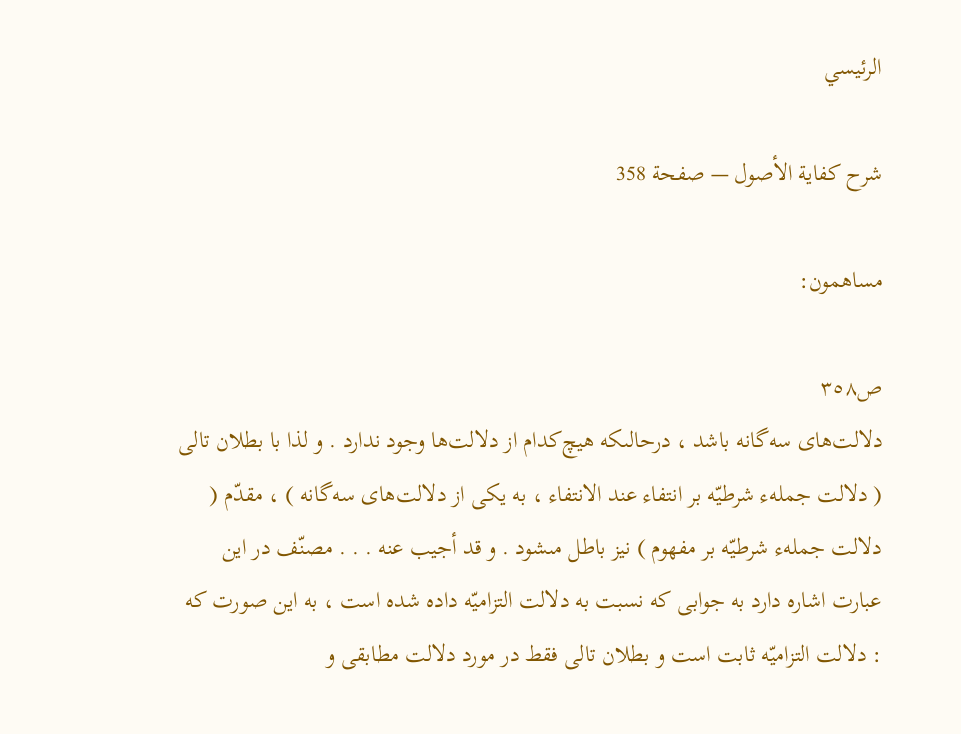الرئيسي

شرح كفاية الأصول — صفحة 358

مساهمون:

ص٣٥٨
دلالت‌هاى سه‌گانه باشد ، درحالىكه هيچ‌كدام از دلالت‌ها وجود ندارد . و لذا با بطلان تالى ( دلالت جملهء شرطيّه بر انتفاء عند الانتفاء ، به يكى از دلالت‌هاى سه‌گانه ) ، مقدّم ( دلالت جملهء شرطيّه بر مفهوم ) نيز باطل مىشود . و قد أجيب عنه . . . مصنّف در اين عبارت اشاره دارد به جوابى كه نسبت به دلالت التزاميّه داده شده است ، به اين صورت كه : دلالت التزاميّه ثابت است و بطلان تالى فقط در مورد دلالت مطابقى و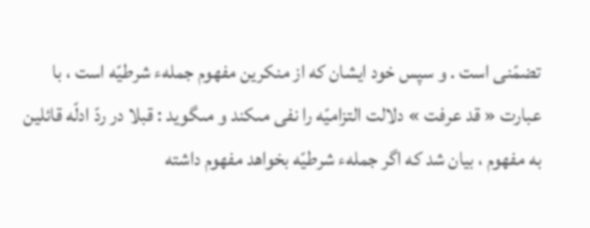تضمّنى است . و سپس خود ايشان كه از منكرين مفهوم جملهء شرطيّه است ، با عبارت « قد عرفت » دلالت التزاميّه را نفى مىكند و مىگويد : قبلا در ردّ ادلّه قائلين به مفهوم ، بيان شد كه اگر جملهء شرطيّه بخواهد مفهوم داشته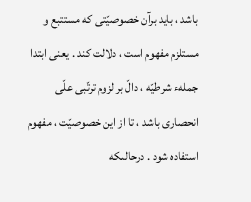باشد ، بايد برآن خصوصيّتى كه مستتبع و مستلزم مفهوم است ، دلالت كند . يعنى ابتدا جملهء شرطيّه ، دالّ بر لزوم ترتّبى علّى انحصارى باشد ، تا از اين خصوصيّت ، مفهوم استفاده شود . درحالىكه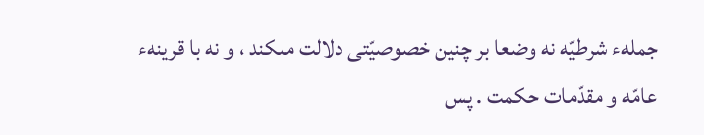جملهء شرطيّه نه وضعا بر چنين خصوصيّتى دلالت مىكند ، و نه با قرينهء عامّه و مقدّمات حكمت . پس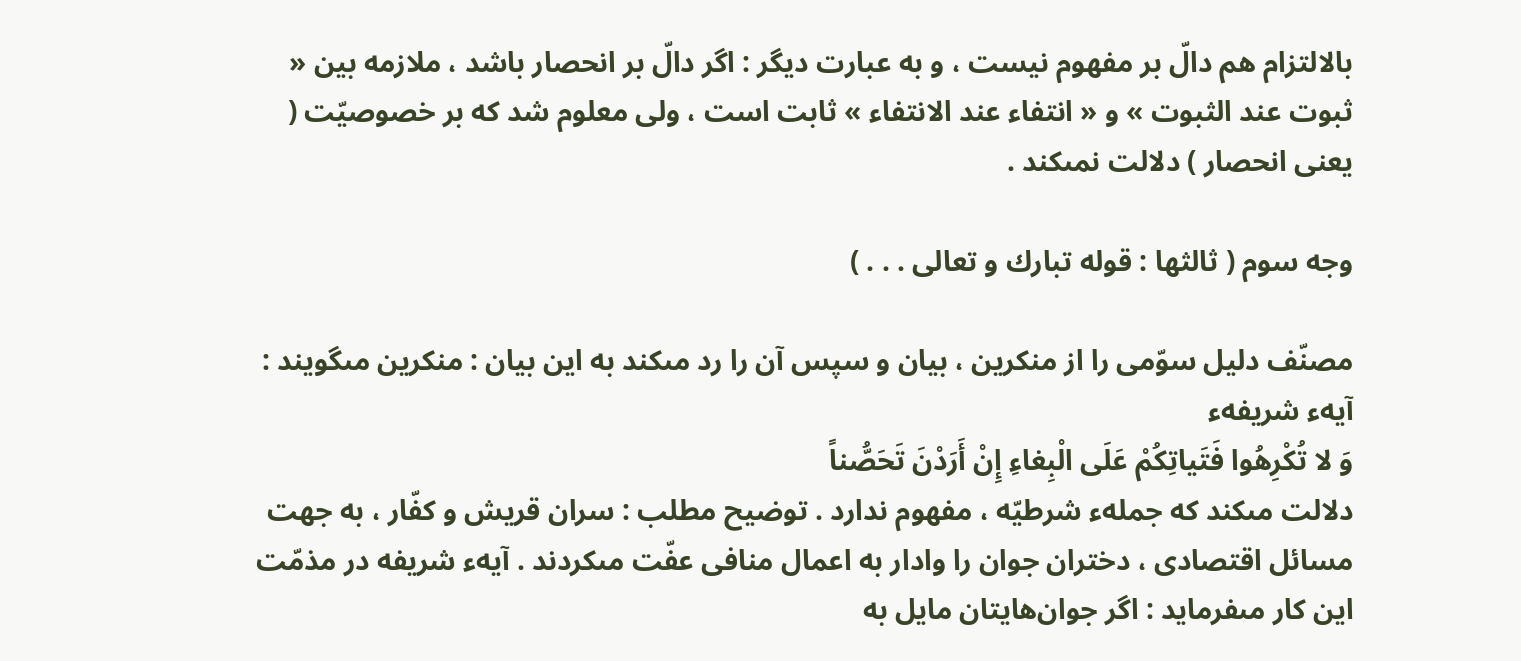بالالتزام هم دالّ بر مفهوم نيست ، و به عبارت ديگر : اگر دالّ بر انحصار باشد ، ملازمه بين « ثبوت عند الثبوت » و « انتفاء عند الانتفاء » ثابت است ، ولى معلوم شد كه بر خصوصيّت ( يعنى انحصار ) دلالت نمىكند .

وجه سوم ( ثالثها : قوله تبارك و تعالى . . . )

مصنّف دليل سوّمى را از منكرين ، بيان و سپس آن را رد مىكند به اين بيان : منكرين مىگويند : آيهء شريفهء
وَ لا تُكْرِهُوا فَتَياتِكُمْ عَلَى الْبِغاءِ إِنْ أَرَدْنَ تَحَصُّناً
دلالت مىكند كه جملهء شرطيّه ، مفهوم ندارد . توضيح مطلب : سران قريش و كفّار ، به جهت مسائل اقتصادى ، دختران جوان را وادار به اعمال منافى عفّت مىكردند . آيهء شريفه در مذمّت اين كار مىفرمايد : اگر جوان‌هايتان مايل به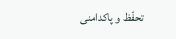تحفّظ و پاكدامنى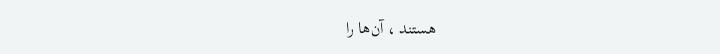هستند ، آن‌ها را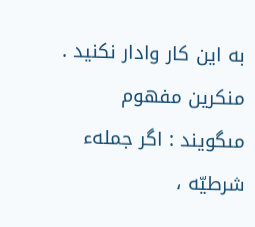به اين كار وادار نكنيد . منكرين مفهوم مىگويند : اگر جملهء شرطيّه ،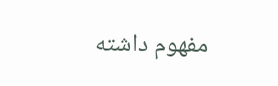مفهوم داشته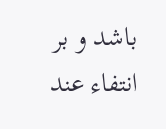باشد و بر انتفاء عند